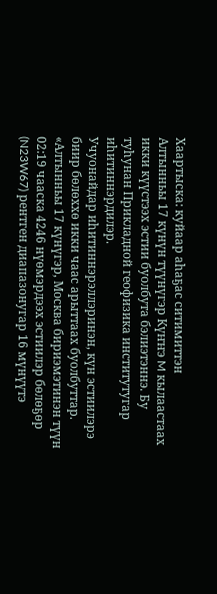Хаартыска: куйаар аһаҕас ситимиттэн
Алтынньы 17 күнүн түүнүгэр Күҥҥэ M кылаастаах икки күүстээх эстии буолбута бэлиэтэннэ. Бу туһунан Прикладной геофизика институтугар иһитиннэрдилэр.
Учуонайдар иһитиннэрэллэринэн, күн эстиилэрэ биир бөлөххө икки чаас арыттаах буолбуттар.
«Алтынньы 17 күнүгэр, Москва бириэмэтинэн түүн 02:19 чааска 4246 нүөмэрдээх эстиилэр бөлөҕөр (N23W67) рентген диапазонугар 16 мүнүүтэ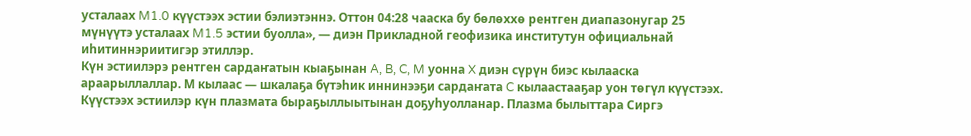усталаах M1.0 күүстээх эстии бэлиэтэннэ. Оттон 04:28 чааска бу бөлөххө рентген диапазонугар 25 мүнүүтэ усталаах M1.5 эстии буолла», — диэн Прикладной геофизика институтун официальнай иһитиннэриитигэр этиллэр.
Күн эстиилэрэ рентген сардаҥатын кыаҕынан A, B, C, M уонна X диэн сүрүн биэс кылааска араарыллаллар. М кылаас — шкалаҕа бүтэһик иннинээҕи сардаҥата C кылаастааҕар уон төгүл күүстээх. Күүстээх эстиилэр күн плазмата быраҕыллыытынан доҕуһуолланар. Плазма былыттара Сиргэ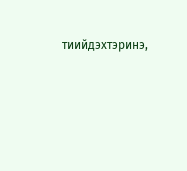тиийдэхтэринэ,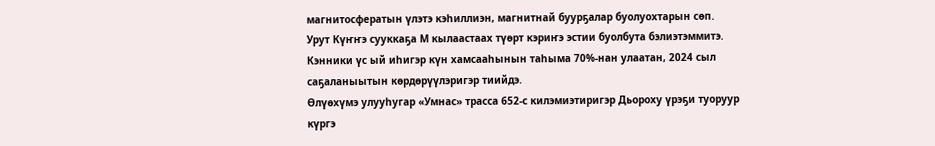магнитосфератын үлэтэ кэһиллиэн, магнитнай буурҕалар буолуохтарын сөп.
Урут Күҥҥэ сууккаҕа М кылаастаах түөрт кэриҥэ эстии буолбута бэлиэтэммитэ. Кэнники үс ый иһигэр күн хамсааһынын таһыма 70%-нан улаатан, 2024 сыл саҕаланыытын көрдөрүүлэригэр тиийдэ.
Өлүөхүмэ улууһугар «Умнас» трасса 652-с килэмиэтиригэр Дьороху үрэҕи туоруур күргэ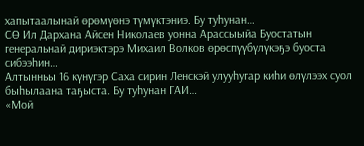хапытаалынай өрөмүөнэ түмүктэниэ. Бу туһунан…
СӨ Ил Дархана Айсен Николаев уонна Арассыыйа Буостатын генеральнай дириэктэрэ Михаил Волков өрөспүүбүлүкэҕэ буоста сибээһин…
Алтынньы 16 күнүгэр Саха сирин Ленскэй улууһугар киһи өлүлээх суол быһылаана таҕыста. Бу туһунан ГАИ…
«Мой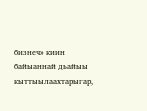бизнеч» киин байыаннай дьайыы кыттыылаахтарыгар,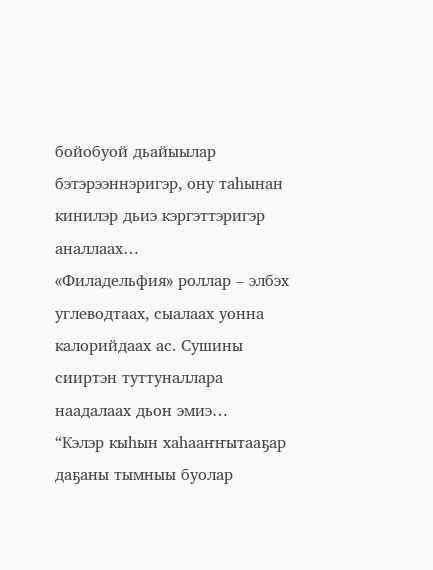бойобуой дьайыылар бэтэрээннэригэр, ону таһынан кинилэр дьиэ кэргэттэригэр аналлаах…
«Филадельфия» роллар – элбэх углеводтаах, сыалаах уонна калорийдаах ас. Сушины сииртэн туттуналлара наадалаах дьон эмиэ…
“Кэлэр кыһын хаһааҥҥытааҕар даҕаны тымныы буолар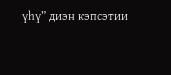үһү” диэн кэпсэтии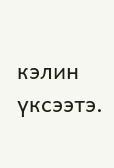кэлин үксээтэ.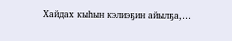Хайдах кыһын кэлиэҕин айылҕа,…